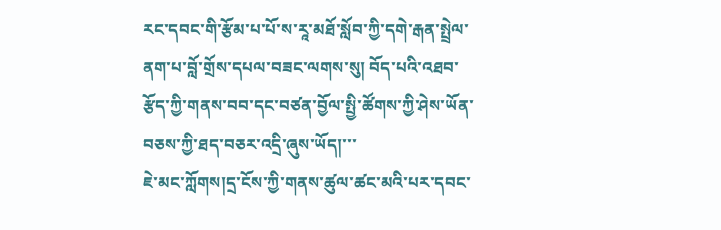རང་དབང་གི་རྩོམ་པ་པོ་ས་རཱ་མཐོ་སློབ་ཀྱི་དགེ་རྒན་སྤྲེལ་ནག་པ་བློ་གྲོས་དཔལ་བཟང་ལགས་སུ། བོད་པའི་འཐབ་རྩོད་ཀྱི་གནས་བབ་དང་བཙན་བྱོལ་སྤྱི་ཚོགས་ཀྱི་ཤེས་ཡོན་བཅས་ཀྱི་ཐད་བཅར་འདྲི་ཞུས་ཡོད།་་་
ཇེ་མང་ཀློགས།དྲ་ངོས་ཀྱི་གནས་ཚུལ་ཚང་མའི་པར་དབང་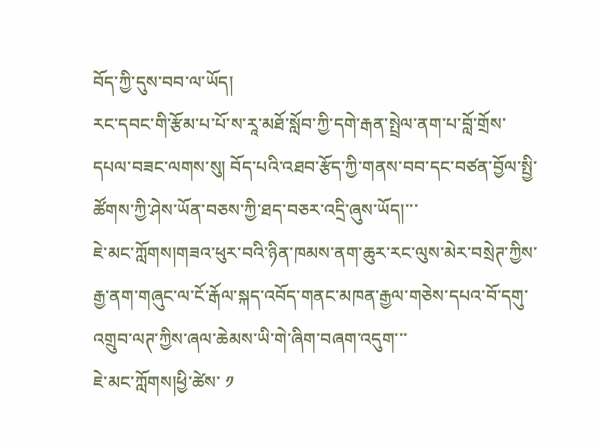བོད་ཀྱི་དུས་བབ་ལ་ཡོད།
རང་དབང་གི་རྩོམ་པ་པོ་ས་རཱ་མཐོ་སློབ་ཀྱི་དགེ་རྒན་སྤྲེལ་ནག་པ་བློ་གྲོས་དཔལ་བཟང་ལགས་སུ། བོད་པའི་འཐབ་རྩོད་ཀྱི་གནས་བབ་དང་བཙན་བྱོལ་སྤྱི་ཚོགས་ཀྱི་ཤེས་ཡོན་བཅས་ཀྱི་ཐད་བཅར་འདྲི་ཞུས་ཡོད།་་་
ཇེ་མང་ཀློགས།གཟའ་ཕུར་བའི་ཉིན་ཁམས་ནག་ཆུར་རང་ལུས་མེར་བསྲེཊ་ཀྱིས་རྒྱ་ནག་གཞུང་ལ་ངོ་རྒོལ་སྐད་འབོད་གནང་མཁན་རྒྱལ་གཅེས་དཔའ་བོ་དགུ་འགྲུབ་ལཊ་ཀྱིས་ཞལ་ཆེམས་ཡི་གེ་ཞིག་བཞག་འདུག་་་
ཇེ་མང་ཀློགས།ཕྱི་ཚེས་ ༡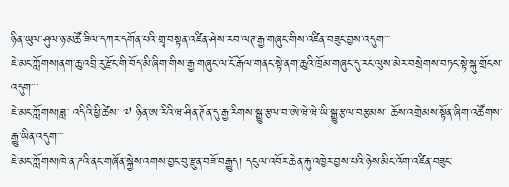ཉིན་ཡུལ་ཤུལ་ཉ་མཚོ་ཟིལ་དཀར་དགོན་པའི་གྲྭ་བསྟན་འཛིན་ཤེས་རབ་ལཊ་རྒྱ་གཞུང་གིས་འཛིན་བཟུང་བྱས་འདུག་་་
ཇེ་མང་ཀློགས།ནག་ཆུ་འབྲི་རུ་རྫོང་གི་བོད་མི་ཞིག་གིས་རྒྱ་གཞུང་ལ་ངོ་རྒོལ་གནང་སྟེ་ནག་ཆུའི་ཁྲོམ་གཞུང་དུ་རང་ལུས་མེར་བསྲེགས་བཏང་སྟེ་སྐུ་གྲོངས་འདུག་་་
ཇེ་མང་ཀློགས།ཟླ་ འདིའི་ཕྱི་ཚེས་ ༧ ཉིན་ཨ་རིའི་ཝ་ཤིན་ཊོན་དུ་རྒྱ་རིགས་སྒྱུ་རྩལ་བ་ཨེ་ཝེ་ཝེ་ཡི་སྒྱུ་རྩལ་བརྩམས་ ཆོས་འགྲེམས་སྟོན་ཞིག་འཚོགས་རྒྱུ་ཡིན་འདུག་་་
ཇེ་མང་ཀློགས།ཁེ་ན་ཌའི་ནང་གཞོན་སྐྱེས་འགས་བྱང་བུ་རྫུན་བཟོ་བརྒྱུད། དངུལ་འབོར་ཆེན་རྐུ་འཁྱེར་བྱས་པའི་ཉེས་མིང་འོག་འཛིན་བཟུང་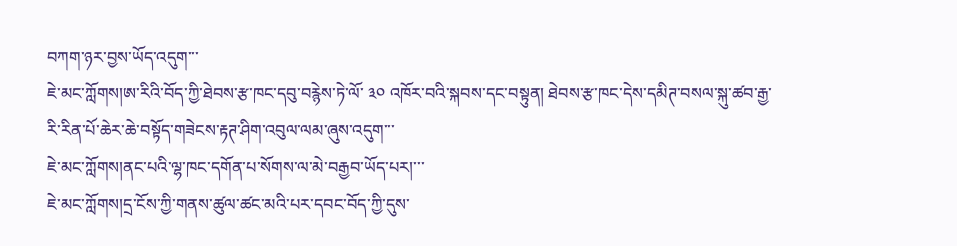བཀག་ཉར་བྱས་ཡོད་འདུག་་་
ཇེ་མང་ཀློགས།ཨ་རིའི་བོད་ཀྱི་ཐེབས་རྩ་ཁང་དབུ་བརྙེས་ཏེ་ལོ་ ༣༠ འཁོར་བའི་སྐབས་དང་བསྟུན། ཐེབས་རྩ་ཁང་དེས་དམིཊ་བསལ་སྐུ་ཚབ་རྒྱ་རི་རིན་པོ་ཆེར་ཆེ་བསྟོད་གཟེངས་རྟཊ་ཤིག་འབུལ་ལམ་ཞུས་འདུག་་་
ཇེ་མང་ཀློགས།ནང་པའི་ལྷ་ཁང་དགོན་པ་སོགས་ལ་མེ་བརྒྱབ་ཡོད་པར།་་་
ཇེ་མང་ཀློགས།དྲ་ངོས་ཀྱི་གནས་ཚུལ་ཚང་མའི་པར་དབང་བོད་ཀྱི་དུས་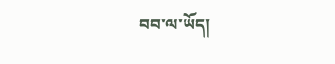བབ་ལ་ཡོད།